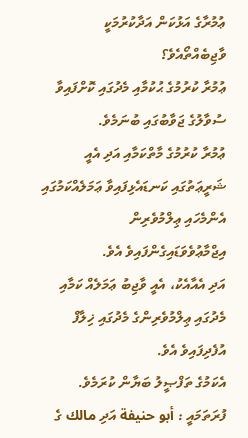ޢުމުރާގެ އަޅުކަން އަދާކުރުމަކީ ވާޖިބެއްތޯއެވެ؟
ޢުމުރާ ކުރުމުގެ ޙުކުމާއި މެދުގައި ކޮށްފައިވާ ސުވާލުގެ ޖަވާބުގައި ބުނަމެވެ.
ޢުމުރާ ކުރުމުގެ މާތްކަމާއި އަދި އެއީ ޝަރީޢަތުގައި ކަނޑައެޅިފައިވާ ޢަމަލެއްކަމުގައި އެންމެހައި ޢިލްމުވެރިން އިޖްމާޢުވެވަޑައިގެންފައިވެ އެވެ.
އަދި އެއާއެކު، އެއީ ވާޖިބު ޢަމަލެއް ކަމާއި މެދުގައި ޢިލްމުވެރިންގެ މެދުގައި ޚިލާފް އުފެދިފައިވެ އެވެ.
އެކަމުގެ ތަފްޞީލު ބަޔާން ކުރަމެވެ.
ފުރަތަމައީ : أبو حنيفة އަދި مالك ގެ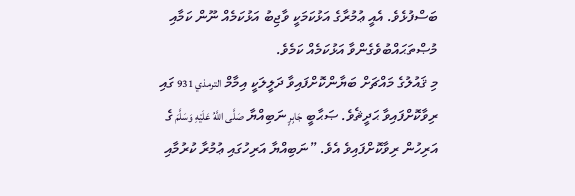ބަސްފުޅެވެ. އެއީ ޢުމުރާގެ އަޅުކަމަކީ ވާޖިބު އަޅުކަމެއް ނޫން ކަމާއި މުޞްތަޙައްބުވެގެންވާ އަޅުކަމެއް ކަމެވެ.
މި ޤައުލުގެ މައްޗަށް ބަޔާންކޮށްފައިވާ ދަލީލަކީ އިމާމް الترمذي 931 ގައި ރިވާކޮށްފައިވާ ޙަދީޘެވެ. ޞަޙާބީ جَابِرٍ ނަބިއްޔާ صَلَّى اللَّهُ عَلَيْهِ وَسَلَّمَ ގެ އަރިހުން ރިވާކޮށްފައިވެ އެވެ. ”ނަބިއްޔާ އަރިހުގައި ޢުމުރާ ކުރުމާއި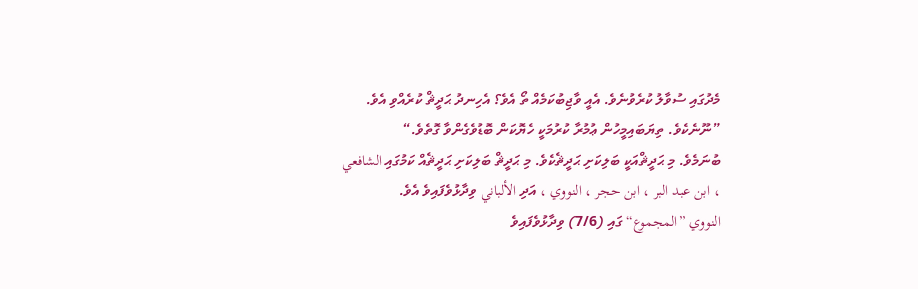މެދުގައި ސުވާލު ކުރެވުނެވެ. އެއީ ވާޖިބުކަމެއް ތޯ އެވެ؟ އެހިނދު ޙަދީޘް ކުރެއްވި އެވެ. ”ނޫނެކެވެ. ތިޔަބައިމީހުން ޢުމުރާ ކުރުމަކީ ހެޔޮކަން ބޮޑުވެގެންވާ ގޮތެވެ.“
ބުނަމެވެ. މި ޙަދީޘްއަކީ ބަލިކަށި ޙަދީޘެކެވެ. މި ޙަދީޘް ބަލިކަށި ޙަދީޘެއް ކަމުގައި الشافعي ، ابن عبد البر ، ابن حجر ، النووي ، އަދި الألباني ވިދާޅުވެފައިވެ އެވެ.
النووي ”المجموع“ ގައި (7/6) ވިދާޅުވެފައިވެ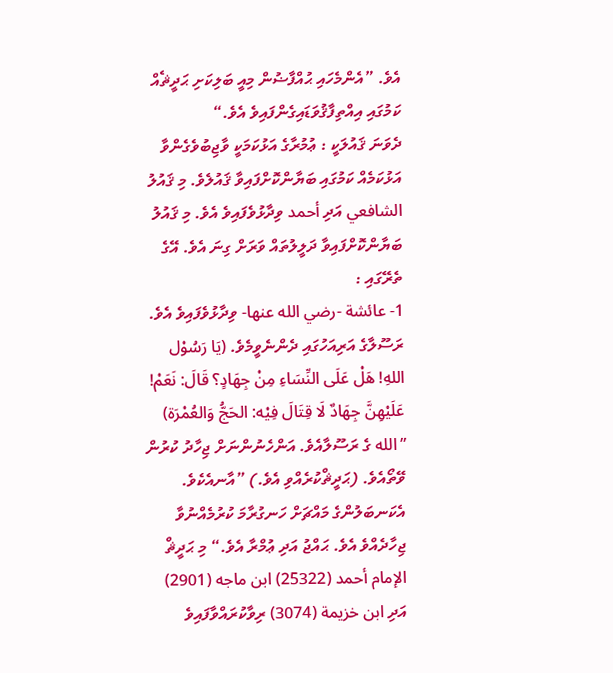އެވެ. ”އެންމެހައި ޙުއްފާޟުން މިއީ ބަލިކަށި ޙަދީޘެއް ކަމުގައި އިއްތިފާޤުވަޑައިގެންފައިވެ އެވެ.“
ދެވަނަ ޤައުލަކީ : ޢުމުރާގެ އަޅުކަމަކީ ވާޖިބުވެގެންވާ އަޅުކަމެއް ކަމުގައި ބަޔާންކޮށްފައިވާ ޤައުލެވެ. މި ޤައުލު الشافعي އަދި أحمد ވިދާޅުވެފައިވެ އެވެ. މި ޤައުލު ބަޔާންކޮށްފައިވާ ދަލީލުތައް ވަރަށް ގިނަ އެވެ. އޭގެ ތެރޭގައި :
1- عائشة -رضي الله عنها- ވިދާޅުވެފައިވެ އެވެ. ރަސޫލާގެ އަރިއަހުގައި ދެންނެވީމެވެ. (يَا رَسُوْل اللهِ! هَلْ عَلَى النِّسَاءِ مِنْ جِهَادٍ؟ قَالَ: نَعَمْ! عَلَيْهِنَّ جِهَادٌ لَا قِتَالَ فِيْه: الحَجُّ وَالعُمْرَة) ”الله ގެ ރަސޫލާއެވެ. އަންހެނުންނަށް ޖިހާދު ކުރުން ވޭތޯއެވެ. (ޙަދީޘްކުރެއްވި އެވެ.) ”އާނއެކެވެ. އެކަނބަލުންގެ މައްޗަށް ހަނގުރާމަ ކުރުމެއްނުވާ ޖިހާދެއްވެ އެވެ. ޙައްޖު އަދި ޢުމްރާ އެވެ.“ މި ޙަދީޘް الإمام أحمد (25322) ابن ماجه (2901) އަދި ابن خزيمة (3074) ރިވާކުރައްވާފައިވެ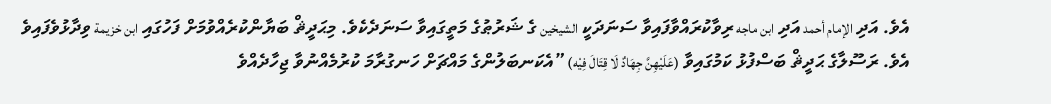އެވެ. އަދި الإمام أحمد އަދި ابن ماجه ރިވާކުރައްވާފައިވާ ސަނަދަކީ الشيخين ގެ ޝަރުޠުގެ މަތީގައިވާ ސަނަދެކެވެ. މިޙަދީޘް ބަޔާންކުރެއްވުމަށް ފަހުގައި ابن خزيمة ވިދާޅުވެފައިވެ އެވެ. ރަސޫލާގެ ޙަދީޘް ބަސްފުޅު ކަމުގައިވާ (عَلَيْهِنَّ جِهَادٌ لَا قِتَالَ فِيْه) ”އެކަނބަލުންގެ މައްޗަށް ހަނގުރާމަ ކުރުމެއްނުވާ ޖިހާދެއްވެ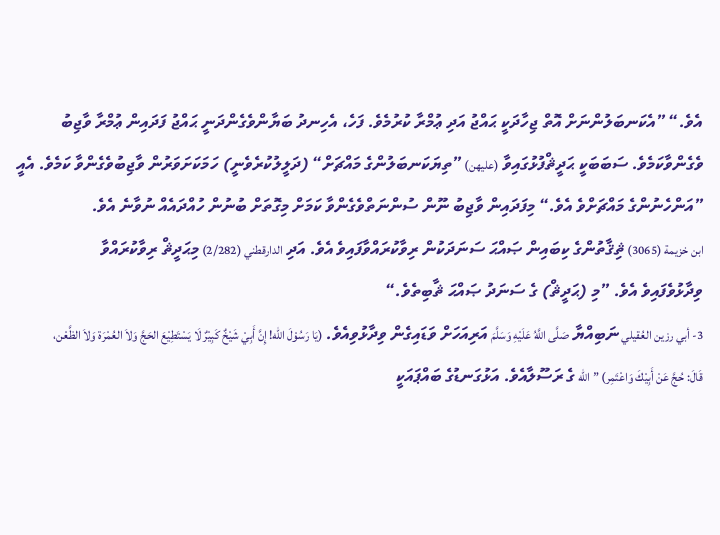އެވެ.“ ”އެކަނބަލުންނަށް އޮތް ޖިހާދަކީ ޙައްޖު އަދި ޢުމްރާ ކުރުމެވެ. ފަހެ، އެހިނދު ބަޔާންވެގެންދަނީ ޙައްޖު ފަދައިން ޢުމްރާ ވާޖިބު ވެގެންވާކަމެވެ. ސަބަބަކީ ޙަދީޘްފުޅުގައިވާ (عليهن) ”ތިޔަކަނބަލުންގެ މައްޗަށް“ (ދަލީލުކުރެވެނީ) ހަމަކަށަވަރުން ވާޖިބުވެގެންވާ ކަމެވެ. އެއީ ”އަންހެނުންގެ މައްޗަށްވެ އެވެ.“ މިފަދައިން ވާޖިބު ނޫން ސުންނަތްވެގެންވާ ކަމަށް މިގޮތަށް ބުނުން ހުއްދައެއް ނުވާނެ އެވެ.
ابن خزيمة (3065) ޘިޤާތުންގެ ކިބައިން ޞައްޙަ ސަނަދަކުން ރިވާކުރައްވާފައިވެ އެވެ. އަދި الدارقطني (2/282) މިޙަދީޘް ރިވާކުރައްވާ ވިދާޅުވެފައިވެ އެވެ. ”މި (ޙަދީޘް) ގެ ސަނަދު ޞައްޙަ ޘާބިތެވެ.“
3- أبي رزين العُقيلي ނަބިއްޔާ صَلَّى اللَّهُ عَلَيْهِ وَسَلَّمَ އަރިއަހަށް ވަޑައިގެން ވިދާޅުވިއެވެ. (يَا رَسُوْلَ الله! إِنَّ أَبِيْ شَيْخٌ كَبِيْرٌ لَا يَسْتَطِيْعَ الحَجَّ وَلاَ العُمْرَة وَلاَ الظَّعْن، قَالَ: حُجَّ عَنْ أَبِيْكَ وَاعْتَمِر) ”الله ގެ ރަސޫލާއެވެ. އަޅުގަނޑުގެ ބައްޕައަކީ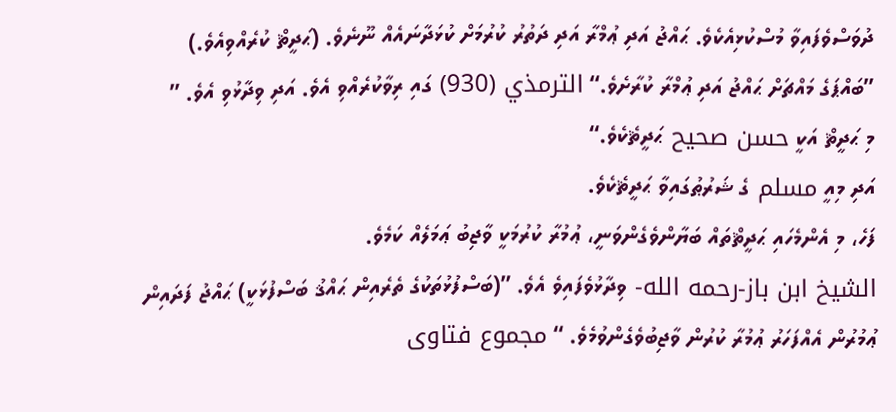ދުވަސްވެފައިވާ މުސްކުޅިއެކެވެ. ޙައްޖު އަދި ޢުމްރާ އަދި ދަތުރު ކުރުމަށް ކުޅަދާނައެއް ނޫނެވެ. (ޙަދީޘް ކުރެއްވިއެވެ.) ”ބައްޕަގެ މައްޗަށް ޙައްޖު އަދި ޢުމްރާ ކުރާށެވެ.“ الترمذي (930) ގައި ރިވާކުރެއްވި އެވެ. އަދި ވިދާޅުވި އެވެ. ”
މި ޙަދީޘް އަކީ حسن صحيح ޙަދީޘެކެވެ.“
އަދި މިއީ مسلم ގެ ޝަރުޠުގައިވާ ޙަދީޘެކެވެ.
ފަހެ، މި އެންމެހައި ޙަދީޘްތައް ބަޔާންވެގެންވަނީ، ޢުމުރާ ކުރުމަކީ ވާޖިބު ޢަމަލެއް ކަމެވެ.
الشيخ ابن باز-رحمه الله- ވިދާޅުވެފައިވެ އެވެ. ”(ބަސްފުޅުތަކުގެ ތެރެއިން ޙައްޤު ބަސްފުޅަކީ) ޙައްޖު ފަދައިން ޢުމުރުން އެއްފަހަރު ޢުމުރާ ކުރުން ވާޖިބުވެގެންވުމެވެ. “ مجموع فتاوى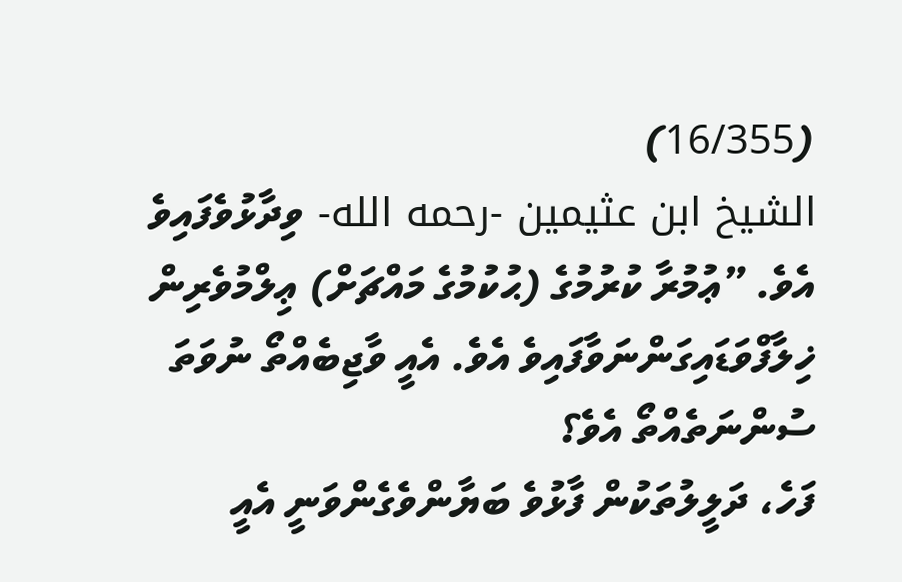(16/355)
الشيخ ابن عثيمين -رحمه الله- ވިދާޅުވެފައިވެ އެވެ. ”ޢުމުރާ ކުރުމުގެ (ޙުކުމުގެ މައްޗަށް) ޢިލްމުވެރިން ޚިލާފްވަޑައިގަންނަވާފައިވެ އެވެ. އެއީ ވާޖިބެއްތޯ ނުވަތަ ސުންނަތެއްތޯ އެވެ؟
ފަހެ، ދަލީލުތަކުން ފާޅުވެ ބަޔާންވެގެންވަނީ އެއީ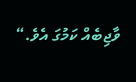ވާޖިބެއް ކަމުގަ އެވެ.“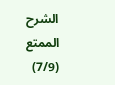الشرح الممتع (7/9)